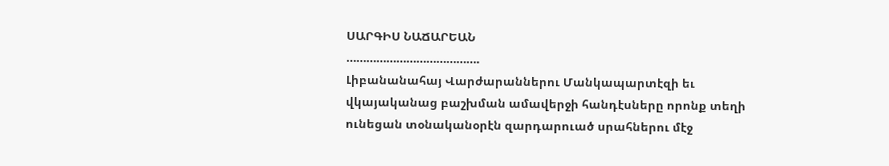ՍԱՐԳԻՍ ՆԱՃԱՐԵԱՆ
………………………………….
Լիբանանահայ Վարժարաններու Մանկապարտէզի եւ վկայականաց բաշխման ամավերջի հանդէսները որոնք տեղի ունեցան տօնականօրէն զարդարուած սրահներու մէջ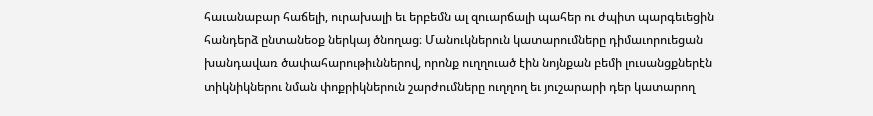հաւանաբար հաճելի, ուրախալի եւ երբեմն ալ զուարճալի պահեր ու ժպիտ պարգեւեցին հանդերձ ընտանեօք ներկայ ծնողաց։ Մանուկներուն կատարումները դիմաւորուեցան խանդավառ ծափահարութիւններով, որոնք ուղղուած էին նոյնքան բեմի լուսանցքներէն տիկնիկներու նման փոքրիկներուն շարժումները ուղղող եւ յուշարարի դեր կատարող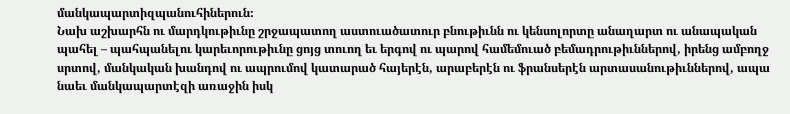մանկապարտիզպանուհիներուն։
Նախ աշխարհն ու մարդկութիւնը շրջապատող աստուածատուր բնութիւնն ու կենսոլորտը անաղարտ ու անապական պահել – պահպանելու կարեւորութիւնը ցոյց տուող եւ երգով ու պարով համեմուած բեմադրութիւններով, իրենց ամբողջ սրտով, մանկական խանդով ու ապրումով կատարած հայերէն, արաբերէն ու ֆրանսերէն արտասանութիւններով, ապա նաեւ մանկապարտէզի առաջին իսկ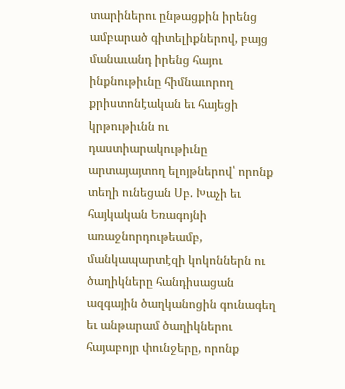տարիներու ընթացքին իրենց ամբարած գիտելիքներով, բայց մանաւանդ իրենց հայու ինքնութիւնը հիմնաւորող քրիստոնէական եւ հայեցի կրթութիւնն ու դաստիարակութիւնը արտայայտող ելոյթներով՝ որոնք տեղի ունեցան Սբ. Խաչի եւ հայկական Եռագոյնի առաջնորդութեամբ, մանկապարտէզի կոկոններն ու ծաղիկները հանդիսացան ազգային ծաղկանոցին գունագեղ եւ անթարամ ծաղիկներու հայաբոյր փունջերը, որոնք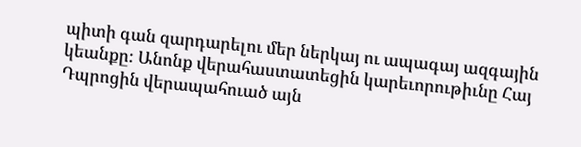պիտի գան զարդարելու մեր ներկայ ու ապագայ ազգային կեանքը։ Անոնք վերահաստատեցին կարեւորութիւնը Հայ Դպրոցին վերապահուած այն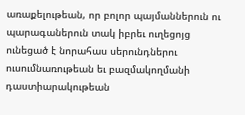առաքելութեան, որ բոլոր պայմաններուն ու պարագաներուն տակ իբրեւ ուղեցոյց ունեցած է նորահաս սերունդներու ուսումնառութեան եւ բազմակողմանի դաստիարակութեան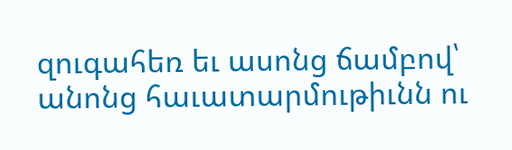զուգահեռ եւ ասոնց ճամբով՝ անոնց հաւատարմութիւնն ու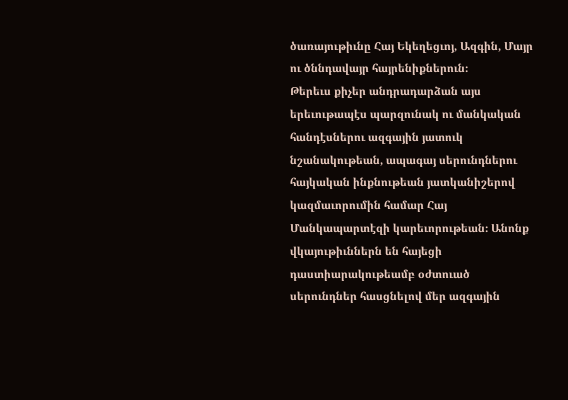ծառայութիւնը Հայ Եկեղեցւոյ, Ազգին, Մայր ու ծննդավայր հայրենիքներուն։
Թերեւս քիչեր անդրադարձան այս երեւութապէս պարզունակ ու մանկական հանդէսներու ազգային յատուկ նշանակութեան, ապագայ սերունդներու հայկական ինքնութեան յատկանիշերով կազմաւորումին համար Հայ Մանկապարտէզի կարեւորութեան։ Անոնք վկայութիւններն են հայեցի դաստիարակութեամբ օժտուած սերունդներ հասցնելով մեր ազգային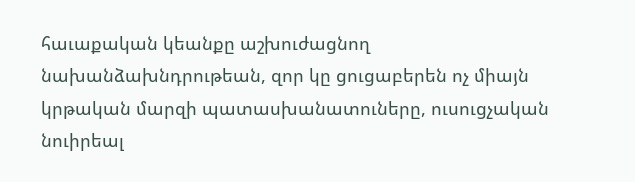հաւաքական կեանքը աշխուժացնող նախանձախնդրութեան, զոր կը ցուցաբերեն ոչ միայն կրթական մարզի պատասխանատուները, ուսուցչական նուիրեալ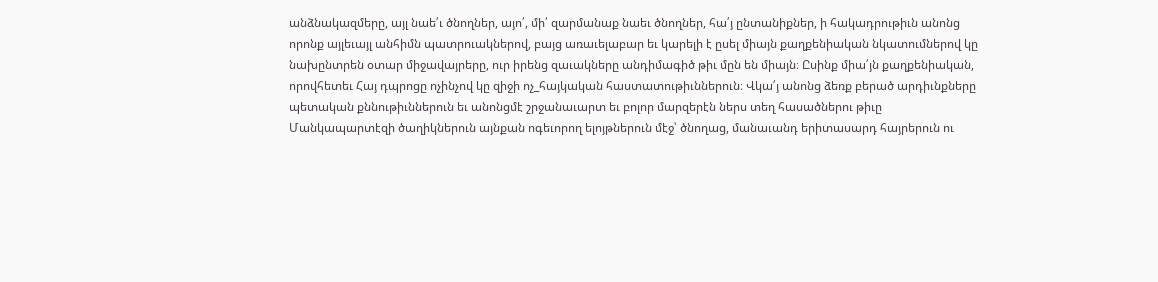անձնակազմերը, այլ նաե՛ւ ծնողներ, այո՛, մի՛ զարմանաք նաեւ ծնողներ, հա՛յ ընտանիքներ, ի հակադրութիւն անոնց որոնք այլեւայլ անհիմն պատրուակներով, բայց առաւելաբար եւ կարելի է ըսել միայն քաղքենիական նկատումներով կը նախընտրեն օտար միջավայրերը, ուր իրենց զաւակները անդիմագիծ թիւ մըն են միայն։ Ըսինք միա՛յն քաղքենիական, որովհետեւ Հայ դպրոցը ոչինչով կը զիջի ոչ_հայկական հաստատութիւններուն։ Վկա՛յ անոնց ձեռք բերած արդիւնքները պետական քննութիւններուն եւ անոնցմէ շրջանաւարտ եւ բոլոր մարզերէն ներս տեղ հասածներու թիւը
Մանկապարտէզի ծաղիկներուն այնքան ոգեւորող ելոյթներուն մէջ՝ ծնողաց, մանաւանդ երիտասարդ հայրերուն ու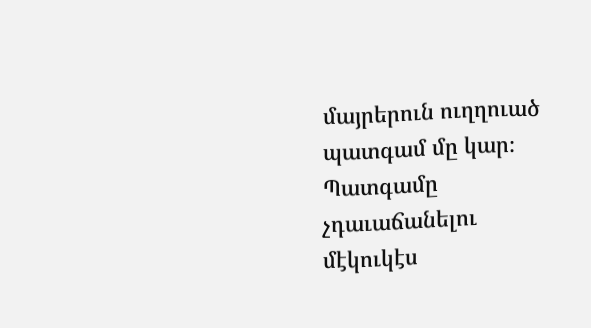մայրերուն ուղղուած պատգամ մը կար։ Պատգամը չդաւաճանելու մէկուկէս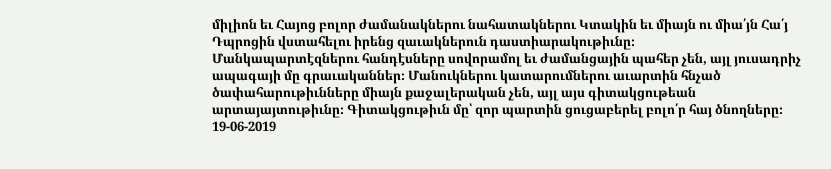միլիոն եւ Հայոց բոլոր ժամանակներու նահատակներու Կտակին եւ միայն ու միա՛յն Հա՛յ Դպրոցին վստահելու իրենց զաւակներուն դաստիարակութիւնը։
Մանկապարտէզներու հանդէսները սովորամոլ եւ ժամանցային պահեր չեն, այլ յուսադրիչ ապագայի մը գրաւականներ։ Մանուկներու կատարումներու աւարտին հնչած ծափահարութիւնները միայն քաջալերական չեն, այլ այս գիտակցութեան արտայայտութիւնը։ Գիտակցութիւն մը՝ զոր պարտին ցուցաբերել բոլո՛ր հայ ծնողները։
19-06-2019